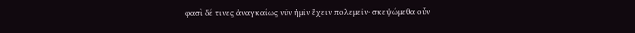φασὶ δέ τινες ἀναγκαίως νῦν ἡμῖν ἔχειν πολεμεῖν· σκεψώμεθα οὖν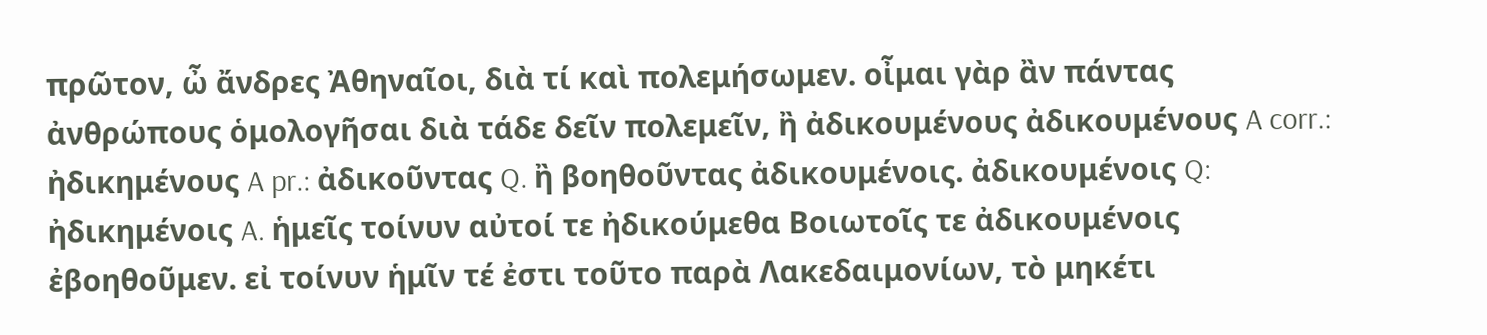πρῶτον, ὦ ἄνδρες Ἀθηναῖοι, διὰ τί καὶ πολεμήσωμεν. οἶμαι γὰρ ἂν πάντας ἀνθρώπους ὁμολογῆσαι διὰ τάδε δεῖν πολεμεῖν, ἢ ἀδικουμένους ἀδικουμένους A corr.: ἠδικημένους A pr.: ἀδικοῦντας Q. ἢ βοηθοῦντας ἀδικουμένοις. ἀδικουμένοις Q: ἠδικημένοις A. ἡμεῖς τοίνυν αὐτοί τε ἠδικούμεθα Βοιωτοῖς τε ἀδικουμένοις ἐβοηθοῦμεν. εἰ τοίνυν ἡμῖν τέ ἐστι τοῦτο παρὰ Λακεδαιμονίων, τὸ μηκέτι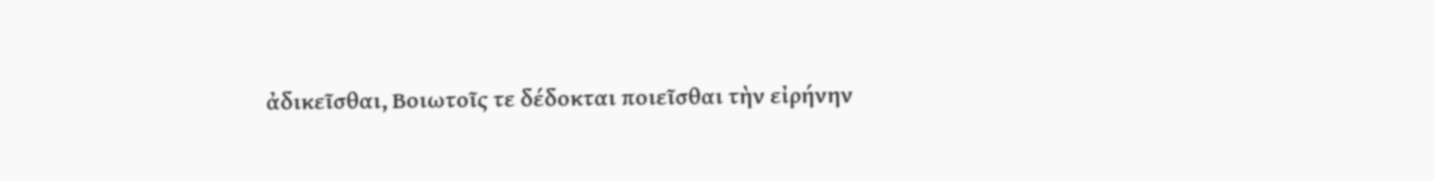ἀδικεῖσθαι, Βοιωτοῖς τε δέδοκται ποιεῖσθαι τὴν εἰρήνην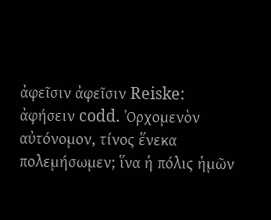ἀφεῖσιν ἀφεῖσιν Reiske: ἀφήσειν codd. Ὀρχομενὸν αὐτόνομον, τίνος ἕνεκα πολεμήσωμεν; ἵνα ἡ πόλις ἡμῶν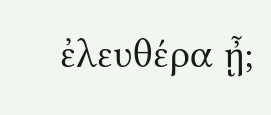ἐλευθέρα ᾖ;